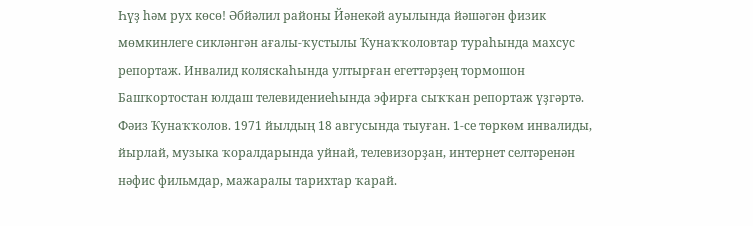Һүҙ һәм рух көсө! Әбйәлил районы Йәнекәй ауылында йәшәгән физик мөмкинлеге сикләнгән ағалы-ҡустылы Ҡунаҡҡоловтар тураһында махсус репортаж. Инвалид коляскаһында ултырған егеттәрҙең тормошон Башҡортостан юлдаш телевидениеһында эфирға сыҡҡан репортаж үҙгәртә.
Фәиз Ҡунаҡҡолов. 1971 йылдың 18 авгусында тыуған. 1-се төркөм инвалиды, йырлай, музыка ҡоралдарында уйнай, телевизорҙан, интернет селтәренән нәфис фильмдар, мажаралы тарихтар ҡарай.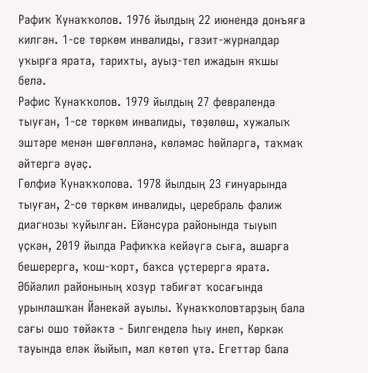Рафиҡ Ҡунаҡҡолов. 1976 йылдың 22 июнендә донъяға килгән. 1-се төркөм инвалиды, гәзит-журналдар уҡырға ярата, тарихты, ауыҙ-тел ижадын яҡшы белә.
Рәфис Ҡунаҡҡолов. 1979 йылдың 27 февралендә тыуған, 1-се төркөм инвалиды, төҙөлөш, хужалыҡ эштәре менән шөғөлләнә, көләмәс һөйләргә, таҡмаҡ әйтергә әүәҫ.
Гөлфиә Ҡунаҡҡолова. 1978 йылдың 23 ғинуарында тыуған, 2-сө төркөм инвалиды, церебраль фалиж диагнозы ҡуйылған. Ейәнсура районында тыуып үҫкән, 2019 йылда Рафиҡҡа кейәүгә сыға, ашарға бешерергә, ҡош-ҡорт, баҡса үҫтерергә ярата.
Әбйәлил районының хозур тәбиғәт ҡосағында урынлашҡан Йәнекәй ауылы. Ҡунаҡҡоловтарҙың бала сағы ошо төйәктә - Билгенделә һыу инеп, Көркәк тауында еләк йыйып, мал көтөп үтә. Егеттәр бала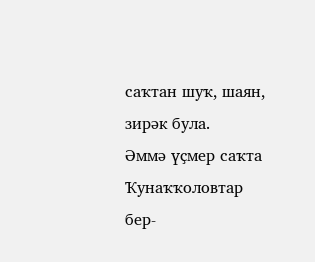саҡтан шуҡ, шаян, зирәк була.
Әммә үҫмер саҡта Ҡунаҡҡоловтар бер-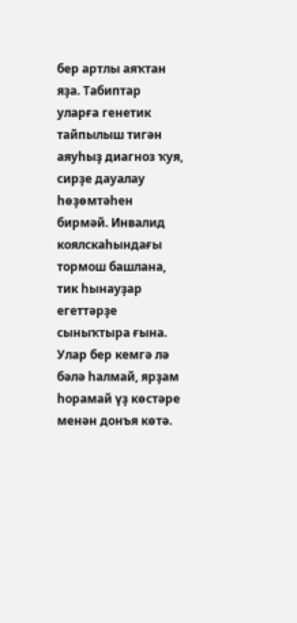бер артлы аяҡтан яҙа. Табиптар уларға генетик тайпылыш тигән аяуһыҙ диагноз ҡуя, сирҙе дауалау һөҙөмтәһен бирмәй. Инвалид коялскаһындағы тормош башлана, тик һынауҙар егеттәрҙе сыныҡтыра ғына. Улар бер кемгә лә бәлә һалмай, ярҙам һорамай үҙ көстәре менән донъя көтә.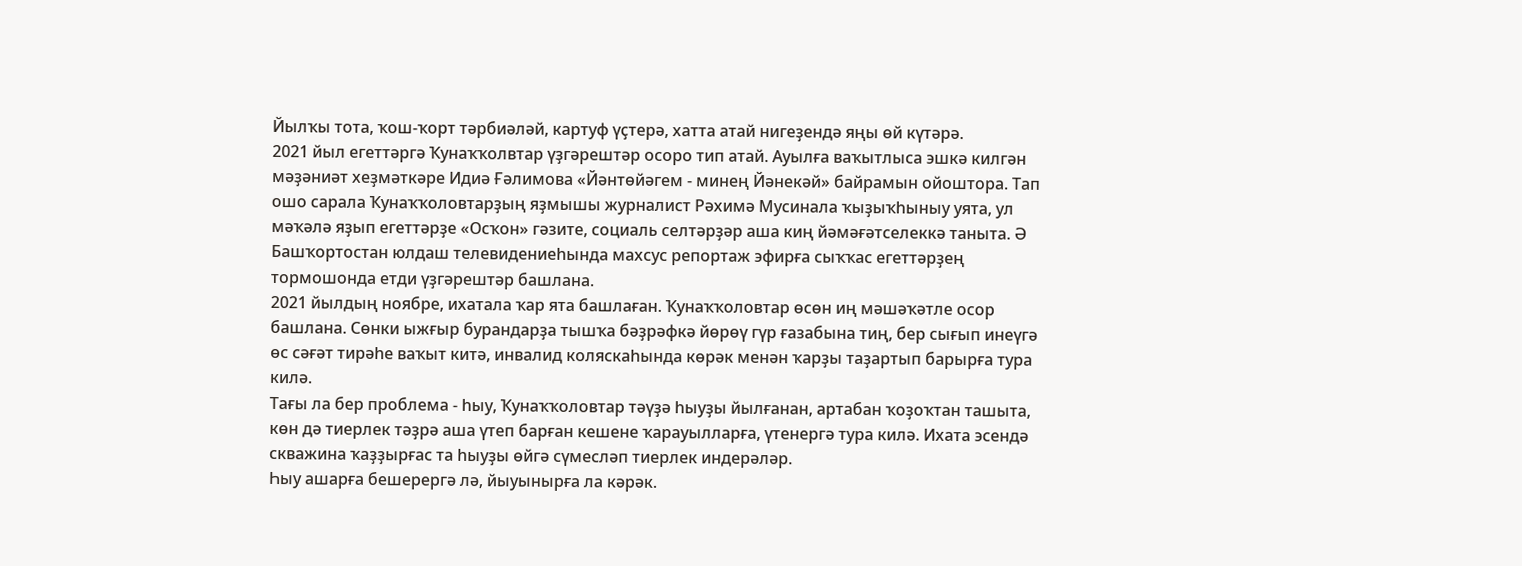Йылҡы тота, ҡош-ҡорт тәрбиәләй, картуф үҫтерә, хатта атай нигеҙендә яңы өй күтәрә.
2021 йыл егеттәргә Ҡунаҡҡолвтар үҙгәрештәр осоро тип атай. Ауылға ваҡытлыса эшкә килгән мәҙәниәт хеҙмәткәре Идиә Ғәлимова «Йәнтөйәгем - минең Йәнекәй» байрамын ойоштора. Тап ошо сарала Ҡунаҡҡоловтарҙың яҙмышы журналист Рәхимә Мусинала ҡыҙыҡһыныу уята, ул мәҡәлә яҙып егеттәрҙе «Осҡон» гәзите, социаль селтәрҙәр аша киң йәмәғәтселеккә таныта. Ә Башҡортостан юлдаш телевидениеһында махсус репортаж эфирға сыҡҡас егеттәрҙең тормошонда етди үҙгәрештәр башлана.
2021 йылдың ноябре, ихатала ҡар ята башлаған. Ҡунаҡҡоловтар өсөн иң мәшәҡәтле осор башлана. Сөнки ыжғыр бурандарҙа тышҡа бәҙрәфкә йөрөү гүр ғазабына тиң, бер сығып инеүгә өс сәғәт тирәһе ваҡыт китә, инвалид коляскаһында көрәк менән ҡарҙы таҙартып барырға тура килә.
Тағы ла бер проблема - һыу, Ҡунаҡҡоловтар тәүҙә һыуҙы йылғанан, артабан ҡоҙоҡтан ташыта, көн дә тиерлек тәҙрә аша үтеп барған кешене ҡарауылларға, үтенергә тура килә. Ихата эсендә скважина ҡаҙҙырғас та һыуҙы өйгә сүмесләп тиерлек индерәләр.
Һыу ашарға бешерергә лә, йыуынырға ла кәрәк.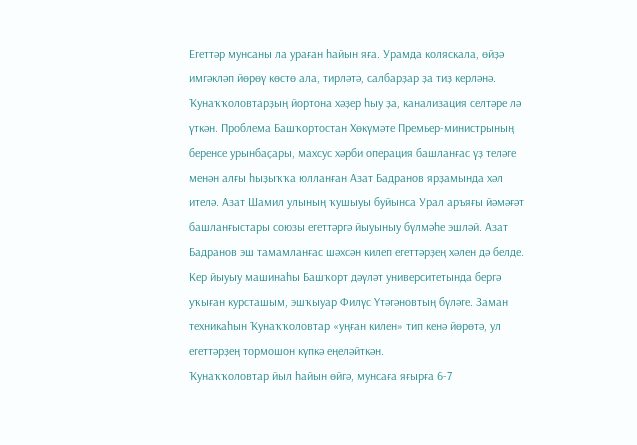Егеттәр мунсаны ла ураған һайын яға. Урамда коляскала, өйҙә имгәкләп йөрөү көстө ала, тирләтә, салбарҙар ҙа тиҙ керләнә.
Ҡунаҡҡоловтарҙың йортона хәҙер һыу ҙа, канализация селтәре лә үткән. Проблема Башҡортостан Хөкүмәте Премьер-министрының беренсе урынбаҫары, махсус хәрби операция башланғас үҙ теләге менән алғы һыҙыҡҡа юлланған Азат Бадранов ярҙамында хәл ителә. Азат Шамил улының ҡушыуы буйынса Урал аръяғы йәмәғәт башланғыстары союзы егеттәргә йыуыныу бүлмәһе эшләй. Азат Бадранов эш тамамланғас шәхсән килеп егеттәрҙең хәлен дә белде.
Кер йыуыу машинаһы Башҡорт дәүләт университетында бергә уҡыған курсташым, эшҡыуар Филүс Үтәгәновтың бүләге. Заман техникаһын Ҡунаҡҡоловтар «уңған килен» тип кенә йөрөтә, ул егеттәрҙең тормошон күпкә еңеләйткән.
Ҡунаҡҡоловтар йыл һайын өйгә, мунсаға яғырға 6-7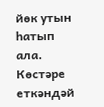йөк утын һатып ала. Көстәре еткәндәй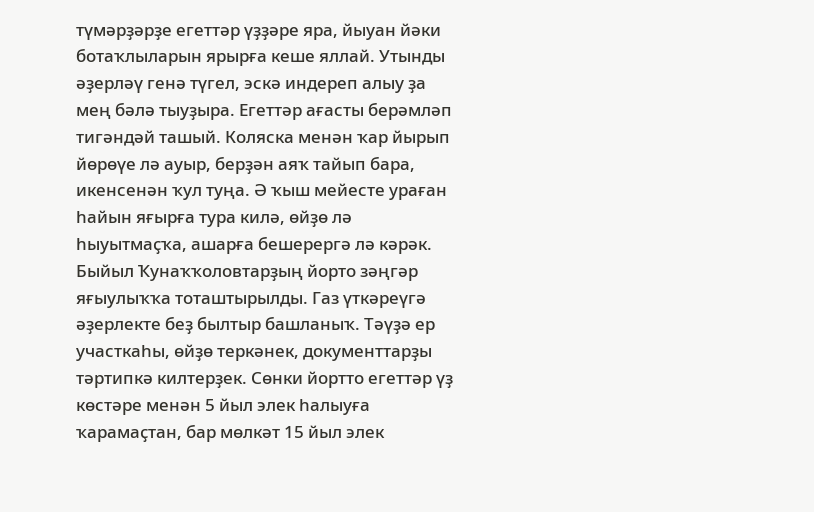түмәрҙәрҙе егеттәр үҙҙәре яра, йыуан йәки ботаҡлыларын ярырға кеше яллай. Утынды әҙерләү генә түгел, эскә индереп алыу ҙа мең бәлә тыуҙыра. Егеттәр ағасты берәмләп тигәндәй ташый. Коляска менән ҡар йырып йөрөүе лә ауыр, берҙән аяҡ тайып бара, икенсенән ҡул туңа. Ә ҡыш мейесте ураған һайын яғырға тура килә, өйҙө лә һыуытмаҫҡа, ашарға бешерергә лә кәрәк.
Быйыл Ҡунаҡҡоловтарҙың йорто зәңгәр яғыулыҡҡа тоташтырылды. Газ үткәреүгә әҙерлекте беҙ былтыр башланыҡ. Тәүҙә ер участкаһы, өйҙө теркәнек, документтарҙы тәртипкә килтерҙек. Сөнки йортто егеттәр үҙ көстәре менән 5 йыл элек һалыуға ҡарамаҫтан, бар мөлкәт 15 йыл элек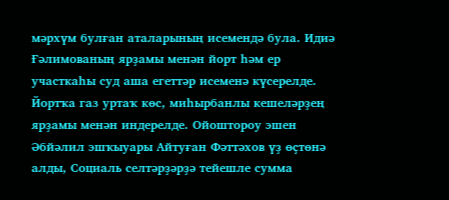мәрхүм булған аталарының исемендә була. Идиә Ғәлимованың ярҙамы менән йорт һәм ер участкаһы суд аша егеттәр исеменә күсерелде.
Йортҡа газ уртаҡ көс, миһырбанлы кешеләрҙең ярҙамы менән индерелде. Ойоштороу эшен Әбйәлил эшҡыуары Айтуған Фәттәхов үҙ өҫтөнә алды, Социаль селтәрҙәрҙә тейешле сумма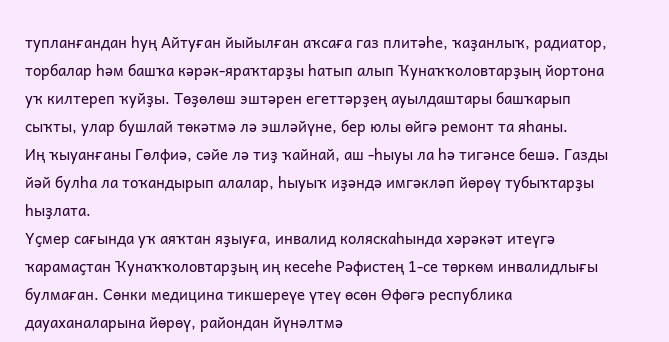тупланғандан һуң Айтуған йыйылған аҡсаға газ плитәһе, ҡаҙанлыҡ, радиатор, торбалар һәм башҡа кәрәк-яраҡтарҙы һатып алып Ҡунаҡҡоловтарҙың йортона уҡ килтереп ҡуйҙы. Төҙөлөш эштәрен егеттәрҙең ауылдаштары башҡарып сыҡты, улар бушлай төкәтмә лә эшләйүне, бер юлы өйгә ремонт та яһаны.
Иң ҡыуанғаны Гөлфиә, сәйе лә тиҙ ҡайнай, аш -һыуы ла һә тигәнсе бешә. Газды йәй булһа ла тоҡандырып алалар, һыуыҡ иҙәндә имгәкләп йөрөү тубыҡтарҙы һыҙлата.
Үҫмер сағында уҡ аяҡтан яҙыуға, инвалид коляскаһында хәрәкәт итеүгә ҡарамаҫтан Ҡунаҡҡоловтарҙың иң кесеһе Рәфистең 1-се төркөм инвалидлығы булмаған. Сөнки медицина тикшереүе үтеү өсөн Өфөгә республика дауаханаларына йөрөү, райондан йүнәлтмә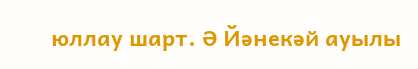юллау шарт. Ә Йәнекәй ауылы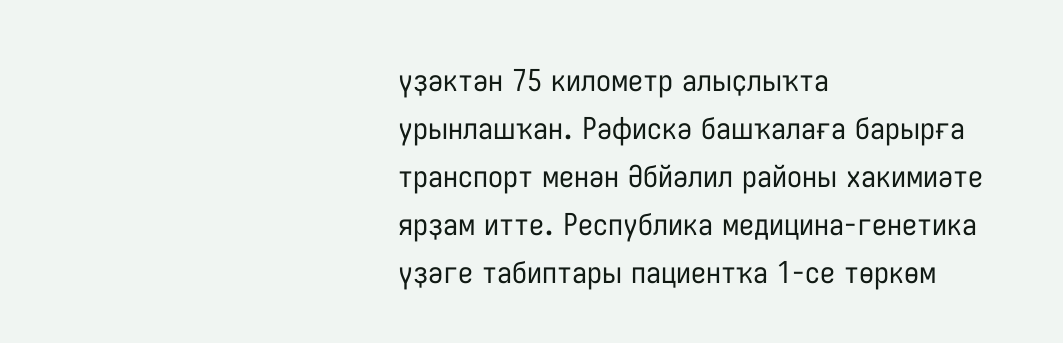үҙәктән 75 километр алыҫлыҡта урынлашҡан. Рәфискә башҡалаға барырға транспорт менән Әбйәлил районы хакимиәте ярҙам итте. Республика медицина-генетика үҙәге табиптары пациентҡа 1-се төркөм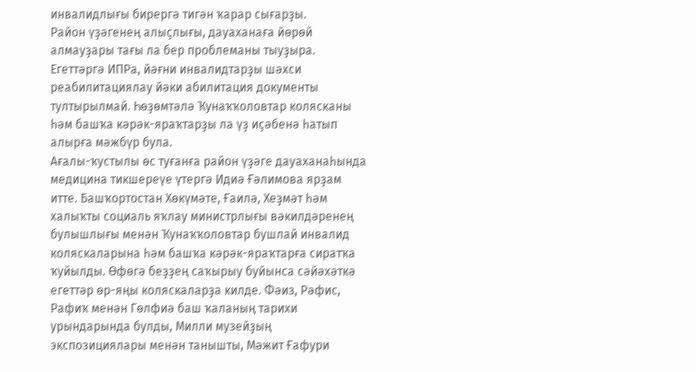инвалидлығы бирергә тигән ҡарар сығарҙы.
Район үҙәгенең алыҫлығы, дауаханаға йөрөй алмауҙары тағы ла бер проблеманы тыуҙыра. Егеттәргә ИПРа, йәғни инвалидтарҙы шәхси реабилитациялау йәки абилитация документы тултырылмай. Һөҙөмтәлә Ҡунаҡҡоловтар колясканы һәм башҡа кәрәк-яраҡтарҙы ла үҙ иҫәбенә һатып алырға мәжбүр була.
Ағалы-ҡустылы өс туғанға район үҙәге дауаханаһында медицина тикшереүе үтергә Идиә Ғәлимова ярҙам итте. Башҡортостан Хөкүмәте, Ғаилә, Хеҙмәт һәм халыҡты социаль яҡлау министрлығы вәкилдәренең булышлығы менән Ҡунаҡҡоловтар бушлай инвалид коляскаларына һәм башҡа кәрәк-яраҡтарға сиратҡа ҡуйылды. Өфөгә беҙҙең саҡырыу буйынса сәйәхәткә егеттәр өр-яңы коляскаларҙа килде. Фәиз, Рәфис, Рафиҡ менән Гөлфиә баш ҡаланың тарихи урындарында булды, Милли музейҙың экспозициялары менән танышты, Мәжит Ғафури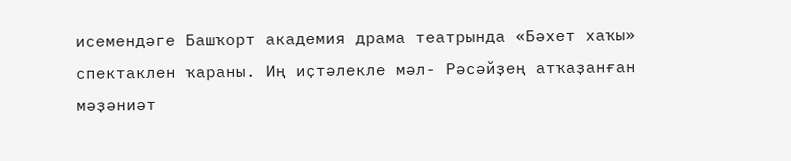исемендәге Башҡорт академия драма театрында «Бәхет хаҡы» спектаклен ҡараны. Иң иҫтәлекле мәл- Рәсәйҙең атҡаҙанған мәҙәниәт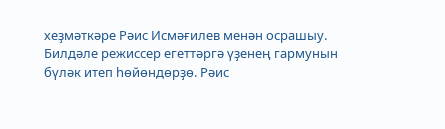хеҙмәткәре Рәис Исмәғилев менән осрашыу. Билдәле режиссер егеттәргә үҙенең гармунын бүләк итеп һөйөндөрҙө. Рәис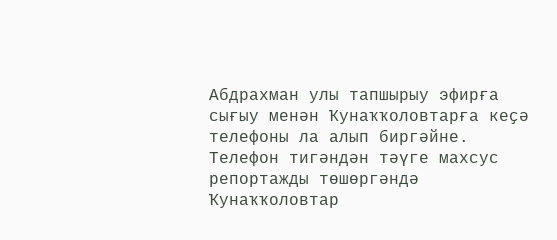Абдрахман улы тапшырыу эфирға сығыу менән Ҡунаҡҡоловтарға кеҫә телефоны ла алып биргәйне.
Телефон тигәндән тәүге махсус репортажды төшөргәндә Ҡунаҡҡоловтар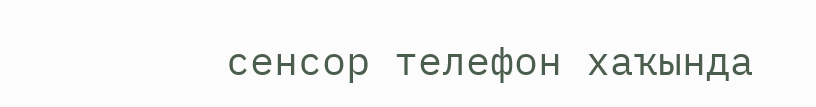сенсор телефон хаҡында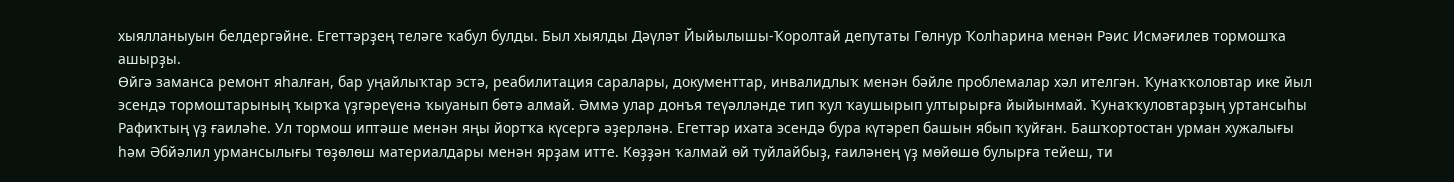хыялланыуын белдергәйне. Егеттәрҙең теләге ҡабул булды. Был хыялды Дәүләт Йыйылышы-Ҡоролтай депутаты Гөлнур Ҡолһарина менән Рәис Исмәғилев тормошҡа ашырҙы.
Өйгә заманса ремонт яһалған, бар уңайлыҡтар эстә, реабилитация саралары, документтар, инвалидлыҡ менән бәйле проблемалар хәл ителгән. Ҡунаҡҡоловтар ике йыл эсендә тормоштарының ҡырҡа үҙгәреүенә ҡыуанып бөтә алмай. Әммә улар донъя теүәлләнде тип ҡул ҡаушырып ултырырға йыйынмай. Ҡунаҡҡуловтарҙың уртансыһы Рафиҡтың үҙ ғаиләһе. Ул тормош иптәше менән яңы йортҡа күсергә әҙерләнә. Егеттәр ихата эсендә бура күтәреп башын ябып ҡуйған. Башҡортостан урман хужалығы һәм Әбйәлил урмансылығы төҙөлөш материалдары менән ярҙам итте. Көҙҙән ҡалмай өй туйлайбыҙ, ғаиләнең үҙ мөйөшө булырға тейеш, ти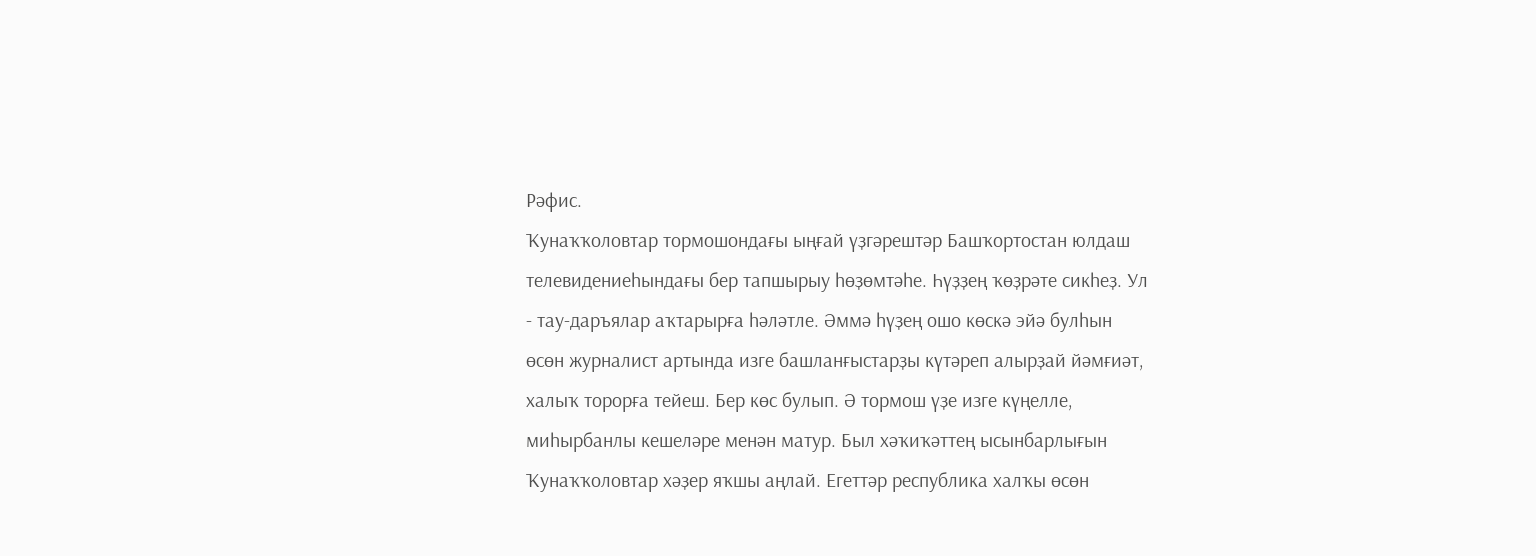Рәфис.
Ҡунаҡҡоловтар тормошондағы ыңғай үҙгәрештәр Башҡортостан юлдаш телевидениеһындағы бер тапшырыу һөҙөмтәһе. Һүҙҙең ҡөҙрәте сикһеҙ. Ул - тау-даръялар аҡтарырға һәләтле. Әммә һүҙең ошо көскә эйә булһын өсөн журналист артында изге башланғыстарҙы күтәреп алырҙай йәмғиәт, халыҡ торорға тейеш. Бер көс булып. Ә тормош үҙе изге күңелле, миһырбанлы кешеләре менән матур. Был хәҡиҡәттең ысынбарлығын Ҡунаҡҡоловтар хәҙер яҡшы аңлай. Егеттәр республика халҡы өсөн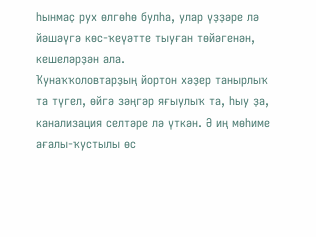һынмаҫ рух өлгөһө булһа, улар үҙҙәре лә йәшәүгә көс-ҡеүәтте тыуған төйәгенән, кешеләрҙән ала.
Ҡунаҡҡоловтарҙың йортон хәҙер танырлыҡ та түгел, өйгә зәңгәр яғыулыҡ та, һыу ҙа, канализация селтәре лә үткән. Ә иң мөһиме ағалы-ҡустылы өс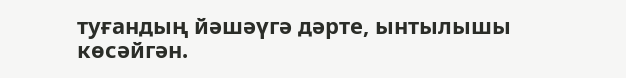туғандың йәшәүгә дәрте, ынтылышы көсәйгән.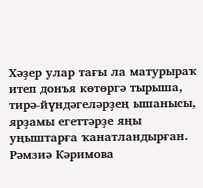Хәҙер улар тағы ла матурыраҡ итеп донъя көтөргә тырыша, тирә-йүндәгеләрҙең ышанысы, ярҙамы егеттәрҙе яңы уңыштарға ҡанатландырған.
Рәмзиә Кәримова